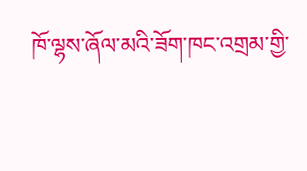ཁོ་ལྷས་ཞོལ་མའི་ཟོག་ཁང་འགྲམ་གྱི་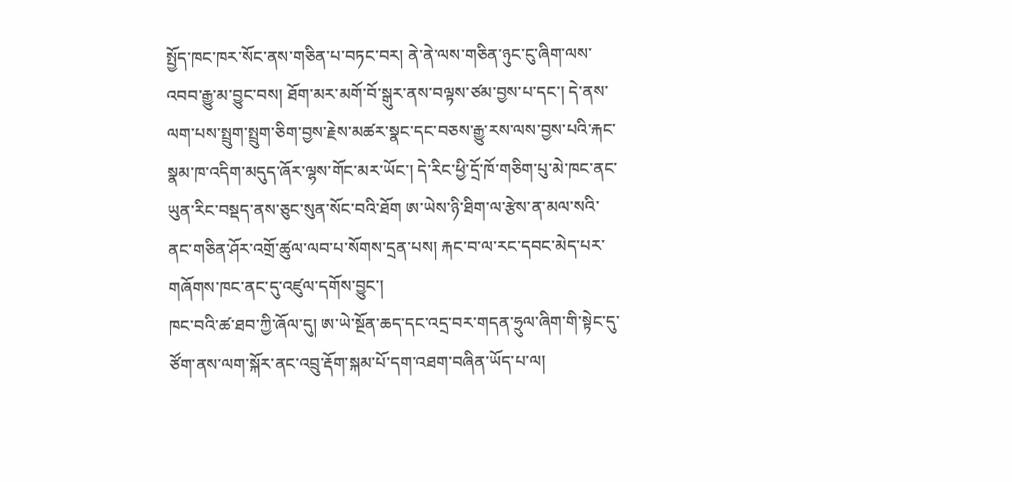སྤྱོད་ཁང་ཁར་སོང་ནས་གཅིན་པ་བཏང་བར། ནེ་ནེ་ལས་གཅིན་ཉུང་ངུ་ཞིག་ལས་འབབ་རྒྱུ་མ་བྱུང་བས། ཐོག་མར་མགོ་བོ་སྒུར་ནས་བལྟས་ཙམ་བྱས་པ་དང་། དེ་ནས་ལག་པས་སྤྲུག་སྤྲུག་ཅིག་བྱས་རྗེས་མཚར་སྣང་དང་བཅས་རྒྱུ་རས་ལས་བྱས་པའི་རྐང་སྣམ་ཁ་འདིག་མདུད་ཞོར་ལྷས་གོང་མར་ཡོང་། དེ་རིང་ཕྱི་དྲོ་ཁོ་གཅིག་པུ་མེ་ཁང་ནང་ཡུན་རིང་བསྡད་ནས་ཅུང་སུན་སོང་བའི་ཐོག ཨ་ཡེས་ཉི་ཐིག་ལ་རྩེས་ན་མལ་སའི་ནང་གཅིན་ཤོར་འགྲོ་ཚུལ་ལབ་པ་སོགས་དྲན་པས། རྐང་བ་ལ་རང་དབང་མེད་པར་གཞོགས་ཁང་ནང་དུ་འཛུལ་དགོས་བྱུང་།
ཁང་བའི་ཚ་ཐབ་ཀྱི་ཞོལ་དུ། ཨ་ཡེ་སྔོན་ཆད་དང་འདྲ་བར་གདན་ཧྲུལ་ཞིག་གི་སྟེང་དུ་ཙོག་ནས་ལག་སྐོར་ནང་འབྲུ་རྡོག་སྐམ་པོ་དག་འཐག་བཞིན་ཡོད་པ་ལ།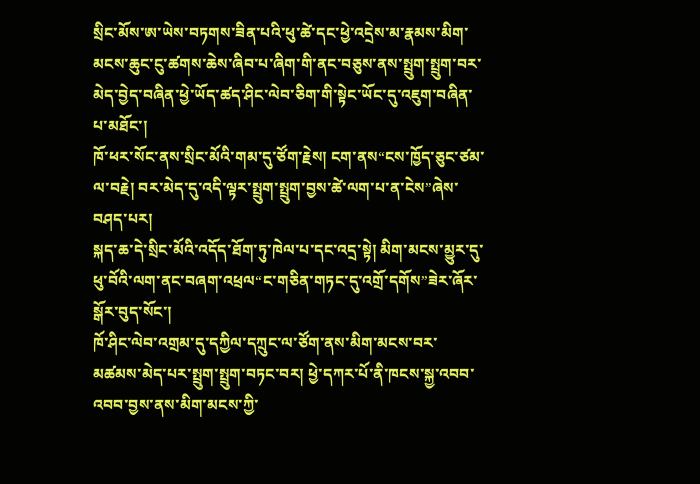སྲིང་མོས་ཨ་ཡེས་བཏགས་ཟིན་པའི་ཕུ་ཚེ་དང་ཕྱེ་འདྲེས་མ་རྣམས་མིག་མངས་ཆུང་ངུ་ཚགས་ཆེས་ཞིབ་པ་ཞིག་གི་ནང་བཅུས་ནས་སྤྲུག་སྤྲུག་བར་མེད་བྱེད་བཞིན་ཕྱེ་ཡོད་ཚད་ཤིང་ལེབ་ཅིག་གི་སྟེང་ཡོང་དུ་འཇུག་བཞིན་པ་མཐོང་།
ཁོ་ཕར་སོང་ནས་སྲིང་མོའི་གམ་དུ་ཙོག་རྗེས། ངག་ནས“ངས་ཁྱོད་ཅུང་ཙམ་ལ་བརྗེ། བར་མེད་དུ་འདི་ལྟར་སྤྲུག་སྤྲུག་བྱས་ཚེ་ལག་པ་ན་ངེས”ཞེས་བཤད་པར།
སྐད་ཆ་དེ་སྲིང་མོའི་འདོད་ཐོག་ཏུ་ཁེལ་པ་དང་འདྲ་སྟེ། མིག་མངས་མྱུར་དུ་ཕུ་བོའི་ལག་ནང་བཞག་འཕྲལ“ང་གཅིན་གཏང་དུ་འགྲོ་དགོས”ཟེར་ཞོར་སྒོར་བུད་སོང་།
ཁོ་ཤིང་ལེབ་འགྲམ་དུ་དཀྱིལ་དཀྲུང་ལ་ཙོག་ནས་མིག་མངས་བར་མཚམས་མེད་པར་སྤྲུག་སྤྲུག་བཏང་བར། ཕྱེ་དཀར་པོ་ནི་ཁངས་སྐྱ་འབབ་འབབ་བྱས་ནས་མིག་མངས་ཀྱི་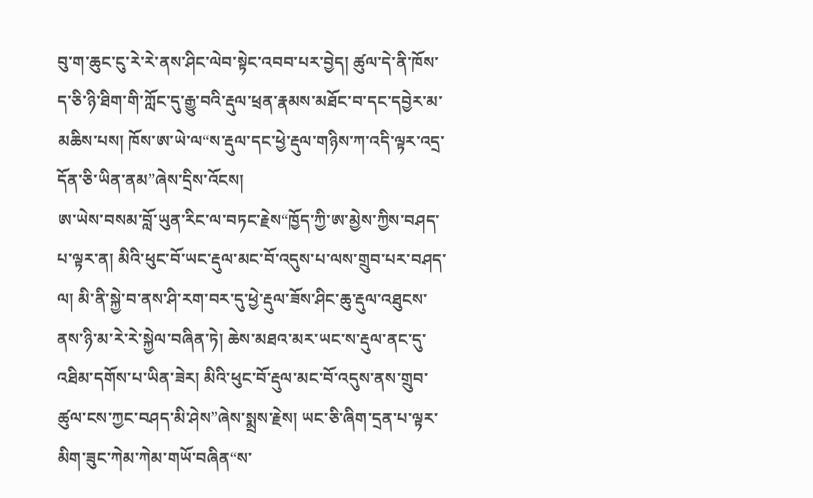བུ་ག་ཆུང་ངུ་རེ་རེ་ནས་ཤིང་ལེབ་སྟེང་འབབ་པར་བྱེད། ཚུལ་དེ་ནི་ཁོས་ད་ཅི་ཉི་ཐིག་གི་ཀློང་དུ་རྒྱུ་བའི་རྡུལ་ཕྲན་རྣམས་མཐོང་བ་དང་དབྱེར་མ་མཆིས་པས། ཁོས་ཨ་ཡེ་ལ“ས་རྡུལ་དང་ཕྱེ་རྡུལ་གཉིས་ཀ་འདི་ལྟར་འདྲ་དོན་ཅི་ཡིན་ནམ”ཞེས་དྲིས་འོངས།
ཨ་ཡེས་བསམ་བློ་ཡུན་རིང་ལ་བཏང་རྗེས“ཁྱོད་ཀྱི་ཨ་མྱེས་ཀྱིས་བཤད་པ་ལྟར་ན། མིའི་ཕུང་བོ་ཡང་རྡུལ་མང་བོ་འདུས་པ་ལས་གྲུབ་པར་བཤད་ལ། མི་ནི་སྐྱེ་བ་ནས་ཤི་རག་བར་དུ་ཕྱེ་རྡུལ་ཟོས་ཤིང་ཆུ་རྡུལ་འཐུངས་ནས་ཉི་མ་རེ་རེ་སྐྱེལ་བཞིན་ཏེ། ཆེས་མཐའ་མར་ཡང་ས་རྡུལ་ནང་དུ་འཐིམ་དགོས་པ་ཡིན་ཟེར། མིའི་ཕུང་བོ་རྡུལ་མང་བོ་འདུས་ནས་གྲུབ་ཚུལ་ངས་ཀྱང་བཤད་མི་ཤེས”ཞེས་སྨྲས་རྗེས། ཡང་ཅི་ཞིག་དྲན་པ་ལྟར་མིག་ཟུང་ཀེམ་ཀེམ་གཡོ་བཞིན“ས་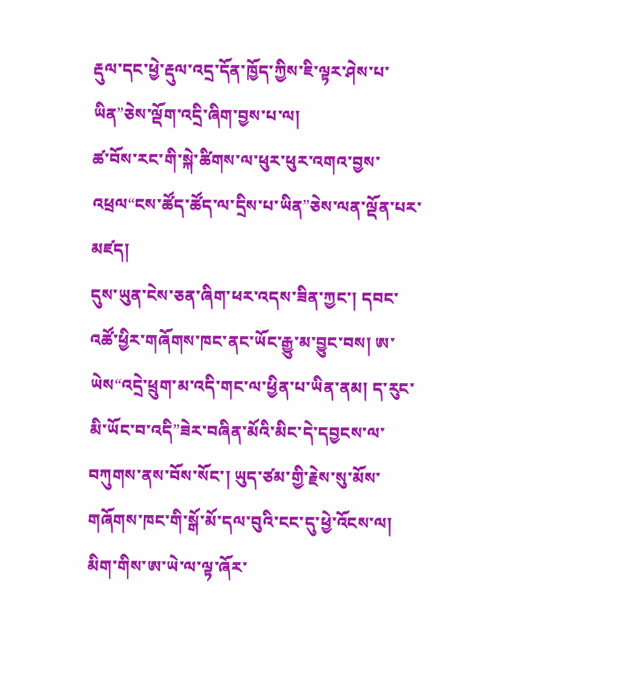རྡུལ་དང་ཕྱེ་རྡུལ་འདྲ་དོན་ཁྱོད་ཀྱིས་ཇི་ལྟར་ཤེས་པ་ཡིན”ཅེས་ལྡོག་འདྲི་ཞིག་བྱས་པ་ལ།
ཚ་བོས་རང་གི་སྐེ་ཚིགས་ལ་ཕུར་ཕུར་འགའ་བྱས་འཕྲལ“ངས་ཚོད་ཚོད་ལ་དྲིས་པ་ཡིན”ཅེས་ལན་ལྡོན་པར་མཛད།
དུས་ཡུན་ངེས་ཅན་ཞིག་ཕར་འདས་ཟིན་ཀྱང་། དབང་འཚོ་ཕྱིར་གཞོགས་ཁང་ནང་ཡོང་རྒྱུ་མ་བྱུང་བས། ཨ་ཡེས“འདྲེ་ཕྲུག་མ་འདི་གང་ལ་ཕྱིན་པ་ཡིན་ནམ། ད་རུང་མི་ཡོང་བ་འདི”ཟེར་བཞིན་མོའི་མིང་དེ་དབྱངས་ལ་བཀུགས་ནས་བོས་སོང་། ཡུད་ཙམ་གྱི་རྗེས་སུ་མོས་གཞོགས་ཁང་གི་སྒོ་མོ་དལ་བུའི་ངང་དུ་ཕྱེ་འོངས་ལ། མིག་གིས་ཨ་ཡེ་ལ་ལྟ་ཞོར་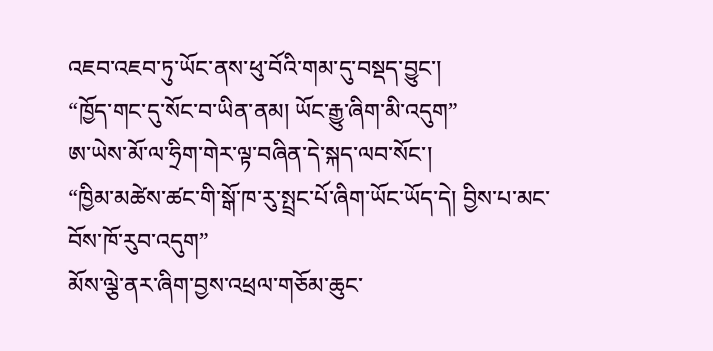འཇབ་འཇབ་ཏུ་ཡོང་ནས་ཕུ་བོའི་གམ་དུ་བསྡད་བྱུང་།
“ཁྱོད་གང་དུ་སོང་བ་ཡིན་ནམ། ཡོང་རྒྱུ་ཞིག་མི་འདུག”
ཨ་ཡེས་མོ་ལ་ཧྲིག་གེར་ལྟ་བཞིན་དེ་སྐད་ལབ་སོང་།
“ཁྱིམ་མཚེས་ཚང་གི་སྒོ་ཁ་རུ་སྤྲང་པོ་ཞིག་ཡོང་ཡོད་དེ། བྱིས་པ་མང་བོས་ཁོ་རུབ་འདུག”
མོས་ལྕེ་ནར་ཞིག་བྱས་འཕྲལ་གཅོམ་ཆུང་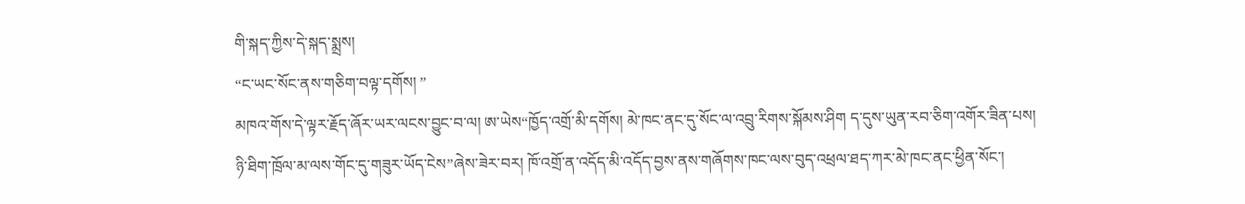གི་སྐད་ཀྱིས་དེ་སྐད་སྨྲས།
“ང་ཡང་སོང་ནས་གཅིག་བལྟ་དགོས། ”
མཁའ་གོས་དེ་ལྟར་རྗོད་ཞོར་ཡར་ལངས་བྱུང་བ་ལ། ཨ་ཡེས“ཁྱོད་འགྲོ་མི་དགོས། མེ་ཁང་ནང་དུ་སོང་ལ་འབྲུ་རིགས་སྐོམས་ཤིག ད་དུས་ཡུན་རབ་ཅིག་འགོར་ཟིན་པས། ཉི་ཐིག་ཁྲོལ་མ་ལས་གོང་དུ་གཟུར་ཡོད་ངེས”ཞེས་ཟེར་བར། ཁོ་འགྲོ་ན་འདོད་མི་འདོད་བྱས་ནས་གཞོགས་ཁང་ལས་བུད་འཕྲལ་ཐད་ཀར་མེ་ཁང་ནང་ཕྱིན་སོང་།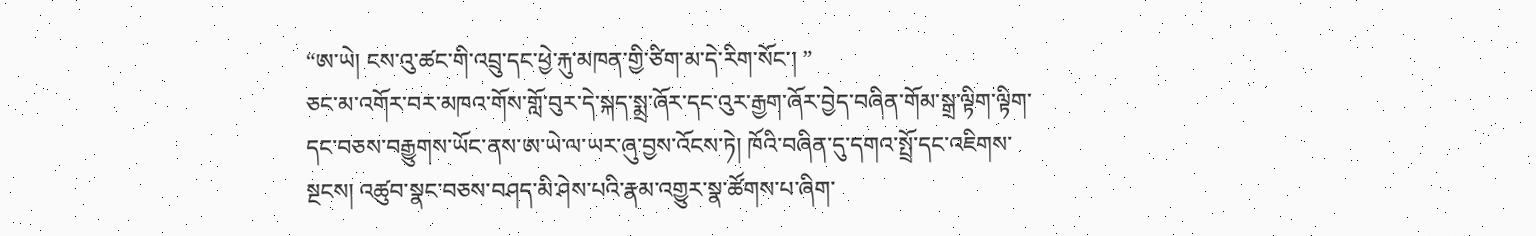“ཨ་ཡེ། ངས་འུ་ཚང་གི་འབྲུ་དང་ཕྱེ་རྐུ་མཁན་གྱི་ཙིག་མ་དེ་རིག་སོང་། ”
ཅང་མ་འགོར་བར་མཁའ་གོས་གློ་བུར་དེ་སྐད་སྨྲ་ཞོར་དང་འུར་རྒྱག་ཞོར་བྱེད་བཞིན་གོམ་སྒྲ་ལྟིག་ལྟིག་དང་བཅས་བརྒྱུགས་ཡོང་ནས་ཨ་ཡེ་ལ་ཡར་ཞུ་བྱས་འོངས་ཏེ། ཁོའི་བཞིན་དུ་དགའ་སྤྲོ་དང་འཇིགས་སྔངས། འཚུབ་སྣང་བཅས་བཤད་མི་ཤེས་པའི་རྣམ་འགྱུར་སྣ་ཚོགས་པ་ཞིག་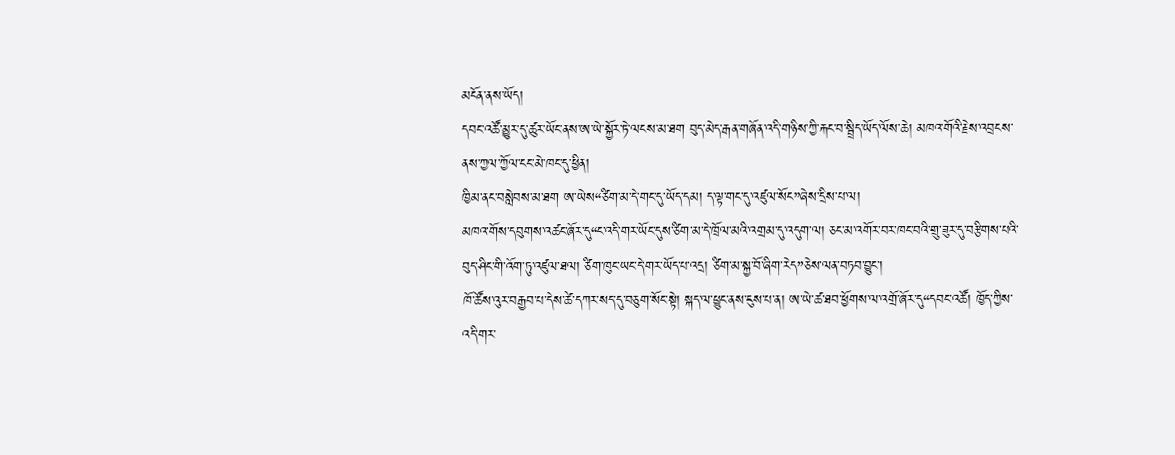མངོན་ནས་ཡོད།
དབང་འཚོ་མྱུར་དུ་ཚུར་ཡོང་ནས་ཨ་ཡེ་སྐྱོར་ཏེ་ལངས་མ་ཐག བུད་མེད་རྒན་གཞོན་འདི་གཉིས་ཀྱི་རྐང་བ་སྦྲིད་ཡོད་ལོས་ཆེ། མཁའ་གོའི་རྗེས་འབྲངས་ནས་ཀྱལ་ཀྱོལ་ངང་མེ་ཁང་དུ་ཕྱིན།
ཁྱིམ་ནང་བསླེབས་མ་ཐག ཨ་ཡེས“ཙིག་མ་དེ་གང་དུ་ཡོད་དམ། ད་ལྟ་གང་དུ་འཛུལ་སོང”ཞེས་དྲིས་པ་ལ།
མཁའ་གོས་དབུགས་འཚང་ཞོར་དུ“ང་འདི་གར་ཡོང་དུས་ཙིག་མ་དེ་ཁྲོལ་མའི་འགྲམ་དུ་འདུག་ལ། ཅང་མ་འགོར་བར་ཁང་བའི་གྲུ་ཟུར་དུ་བརྩིགས་པའི་བུད་ཤིང་གི་འོག་ཏུ་འཛུལ་ཐལ། ཙིག་ཁུང་ཡང་དེ་གར་ཡོད་པ་འདྲ། ཙིག་མ་སྐྱ་བོ་ཞིག་རེད”ཅེས་ལན་བཏབ་བྱུང་།
ཁོ་ཚོས་འུར་བརྒྱབ་པ་དེས་ཚེ་དཀར་སད་དུ་བཅུག་སོང་སྟེ། སྐད་ལ་ཕྱུང་ནས་ངུས་པ་ན། ཨ་ཡེ་ཚ་ཐབ་ཕྱོགས་ལ་འགྲོ་ཞོར་དུ“དབང་འཚོ། ཁྱོད་ཀྱིས་འདི་གར་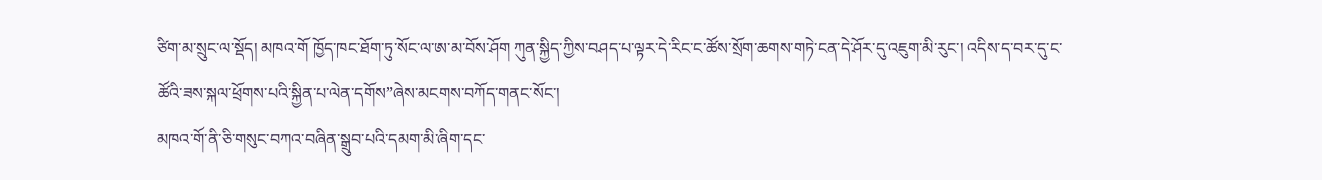ཙིག་མ་སྲུང་ལ་སྡོད། མཁའ་གོ ཁྱོད་ཁང་ཐོག་ཏུ་སོང་ལ་ཨ་མ་བོས་ཤོག ཀུན་སྐྱིད་ཀྱིས་བཤད་པ་ལྟར་དེ་རིང་ང་ཚོས་སྲོག་ཆགས་གཏེ་ངན་དེ་ཤོར་དུ་འཇུག་མི་རུང་། འདིས་ད་བར་དུ་ང་ཚོའི་ཟས་སྐལ་ཕྲོགས་པའི་སྐྱིན་པ་ལེན་དགོས”ཞེས་མངགས་བཀོད་གནང་སོང་།
མཁའ་གོ་ནི་ཅི་གསུང་བཀའ་བཞིན་སྒྲུབ་པའི་དམག་མི་ཞིག་དང་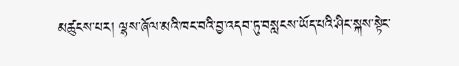མཚུངས་པར། ལྷས་ཞོལ་མའི་ཁང་བའི་བྱ་འདབ་ཏུ་བསླངས་ཡོད་པའི་ཤིང་སྐས་སྟེང་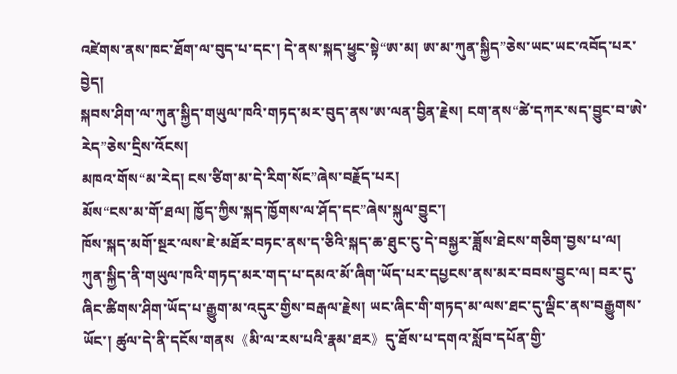འཛེགས་ནས་ཁང་ཐོག་ལ་བུད་པ་དང་། དེ་ནས་སྐད་ཕྱུང་སྟེ“ཨ་མ། ཨ་མ་ཀུན་སྐྱིད”ཅེས་ཡང་ཡང་འབོད་པར་བྱེད།
སྐབས་ཤིག་ལ་ཀུན་སྐྱིད་གཡུལ་ཁའི་གཏད་མར་བུད་ནས་ཨ་ལན་བྱིན་རྗེས། ངག་ནས“ཚེ་དཀར་སད་བྱུང་བ་ཨེ་རེད”ཅེས་དྲིས་འོངས།
མཁའ་གོས“མ་རེད། ངས་ཙིག་མ་དེ་རིག་སོང”ཞེས་བརྗོད་པར།
མོས“ངས་མ་གོ་ཐལ། ཁྱོད་ཀྱིས་སྐད་ཁྱོགས་ལ་ཤོད་དང”ཞེས་སྐུལ་བྱུང་།
ཁོས་སྐད་མགོ་སྔར་ལས་ཇེ་མཐོར་བཏང་ནས་ད་ཅིའི་སྐད་ཆ་ཐུང་ངུ་དེ་བསྐྱར་ཟློས་ཐེངས་གཅིག་བྱས་པ་ལ།
ཀུན་སྐྱིད་ནི་གཡུལ་ཁའི་གཏད་མར་གད་པ་དམའ་མོ་ཞིག་ཡོད་པར་དཔྱངས་ནས་མར་བབས་བྱུང་ལ། བར་དུ་ཞིང་ཚིགས་ཤིག་ཡོད་པ་རྒྱུག་མ་འདུར་གྱིས་བརྒལ་རྗེས། ཡང་ཞིང་གི་གཏད་མ་ལས་ཐང་དུ་ལྡིང་ནས་བརྒྱུགས་ཡོང་། ཚུལ་དེ་ནི་དངོས་གནས《མི་ལ་རས་པའི་རྣམ་ཐར》དུ་ཐོས་པ་དགའ་སློབ་དཔོན་གྱི་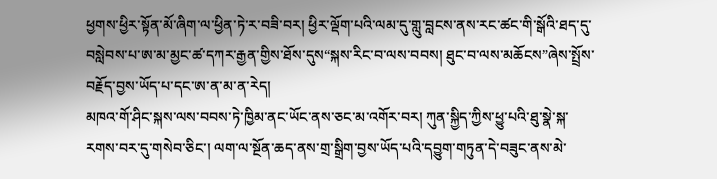ཕྱགས་ཕྱིར་སྟོན་མོ་ཞིག་ལ་ཕྱིན་ཏེ་ར་བཟི་བར། ཕྱིར་ལྡོག་པའི་ལམ་དུ་གླུ་བླངས་ནས་རང་ཚང་གི་སྒོའི་ཐད་དུ་བསླེབས་པ་ཨ་མ་མྱང་ཚ་དཀར་རྒྱན་གྱིས་ཐོས་དུས“སྐས་རིང་བ་ལས་བབས། ཐུང་བ་ལས་མཆོངས”ཞེས་སྤྲོས་བརྗོད་བྱས་ཡོད་པ་དང་ཨ་ན་མ་ན་རེད།
མཁའ་གོ་ཤིང་སྐས་ལས་བབས་ཏེ་ཁྱིམ་ནང་ཡོང་ནས་ཅང་མ་འགོར་བར། ཀུན་སྐྱིད་ཀྱིས་ཕྱུ་པའི་ཐུ་སྣེ་སྐ་རགས་བར་དུ་གསེབ་ཅིང་། ལག་ལ་སྔོན་ཆད་ནས་གྲ་སྒྲིག་བྱས་ཡོད་པའི་དབྱུག་གཏུན་དེ་བཟུང་ནས་མེ་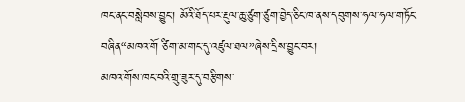ཁང་ནང་བསླེབས་བྱུང་། མོའི་ཐོད་པར་རྔུལ་ཆུ་ཙུག་ཙུག་བྱེད་ཅིང་ཁ་ནས་དབུགས་ཧལ་ཧལ་གཏོང་བཞིན“མཁའ་གོ ཙིག་མ་གང་དུ་འཛུལ་ཐལ”ཞེས་དྲིས་བྱུང་བར།
མཁའ་གོས་ཁང་བའི་གྲུ་ཟུར་དུ་བརྩིགས་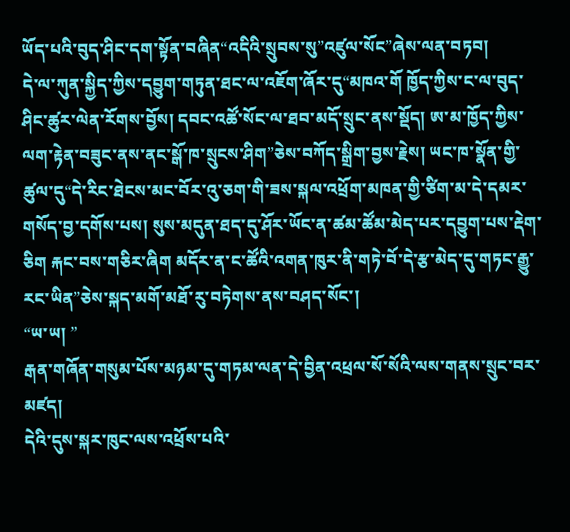ཡོད་པའི་བུད་ཤིང་དག་སྟོན་བཞིན“འདིའི་སྲུབས་སུ”འཛུལ་སོང”ཞེས་ལན་བཏབ།
དེ་ལ་ཀུན་སྐྱིད་ཀྱིས་དབྱུག་གཏུན་ཐང་ལ་འཇོག་ཞོར་དུ“མཁའ་གོ ཁྱོད་ཀྱིས་ང་ལ་བུད་ཤིང་ཚུར་ལེན་རོགས་བྱོས། དབང་འཚོ་སོང་ལ་ཐབ་མདོ་སྲུང་ནས་སྡོད། ཨ་མ་ཁྱོད་ཀྱིས་ལག་རྟེན་བཟུང་ནས་ནང་སྒོ་ཁ་སྲུངས་ཤིག”ཅེས་བཀོད་སྒྲིག་བྱས་རྗེས། ཡང་ཁ་སྣོན་གྱི་ཚུལ་དུ“དེ་རིང་ཐེངས་མང་བོར་འུ་ཅག་གི་ཟས་སྐལ་འཕྲོག་མཁན་གྱི་ཙིག་མ་དེ་དམར་གསོད་བྱ་དགོས་པས། སུས་མདུན་ཐད་དུ་ཤོར་ཡོང་ན་ཚམ་ཚོམ་མེད་པར་དབྱུག་པས་རྡེག་ཅིག རྐང་བས་གཅིར་ཞིག མདོར་ན་ང་ཚོའི་འགན་ཁུར་ནི་གཏེ་བོ་དེ་རྩ་མེད་དུ་གཏང་རྒྱུ་རང་ཡིན”ཅེས་སྐད་མགོ་མཐོ་རུ་བཏེགས་ནས་བཤད་སོང་།
“ཡ་ཡ། ”
རྒན་གཞོན་གསུམ་པོས་མཉམ་དུ་གཏམ་ལན་དེ་བྱིན་འཕྲལ་སོ་སོའི་ལས་གནས་སྲུང་བར་མཛད།
དེའི་དུས་སྐར་ཁུང་ལས་འཕྲོས་པའི་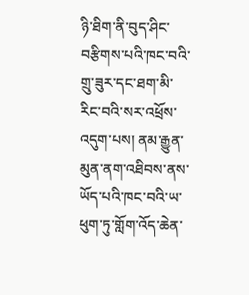ཉི་ཐིག་ནི་བུད་ཤིང་བརྩིགས་པའི་ཁང་བའི་གྲུ་ཟུར་དང་ཐག་མི་རིང་བའི་སར་འཕྲོས་འདུག་པས། ནམ་རྒྱུན་མུན་ནག་འཐིབས་ནས་ཡོད་པའི་ཁང་བའི་ཡ་ཕུག་ཏུ་གློག་འོད་ཆེན་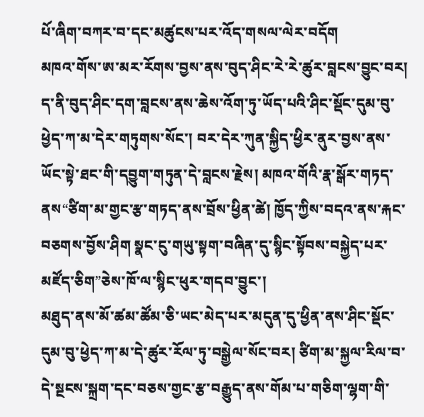པོ་ཞིག་བཀར་བ་དང་མཚུངས་པར་འོད་གསལ་ལེར་བདོག
མཁའ་གོས་ཨ་མར་རོགས་བྱས་ནས་བུད་ཤིང་རེ་རེ་ཚུར་བླངས་བྱུང་བར། ད་ནི་བུད་ཤིང་དག་བླངས་ནས་ཆེས་འོག་ཏུ་ཡོད་པའི་ཤིང་སྡོང་དུམ་བུ་ཕྱེད་ཀ་མ་དེར་གཏུགས་སོང་། བར་དེར་ཀུན་སྐྱིད་ཕྱིར་ནུར་བྱས་ནས་ཡོང་སྟེ་ཐང་གི་དབྱུག་གཏུན་དེ་བླངས་རྗེས། མཁའ་གོའི་རྣ་སྒོར་གཏད་ནས“ཙིག་མ་གྱང་རྩ་གཏད་ནས་བྲོས་ཕྱིན་ཚེ། ཁྱོད་ཀྱིས་བདའ་ནས་རྐང་བཅགས་བྱོས་ཤིག སྣང་ངུ་གཡུ་སྟག་བཞིན་དུ་སྙིང་སྟོབས་བསྐྱེད་པར་མཛོད་ཅིག”ཅེས་ཁོ་ལ་སྙིང་ཕུར་གདབ་བྱུང་།
མཐུད་ནས་མོ་ཚམ་ཚོམ་ཅི་ཡང་མེད་པར་མདུན་དུ་ཕྱིན་ནས་ཤིང་སྡོང་དུམ་བུ་ཕྱེད་ཀ་མ་དེ་ཚུར་རོལ་ཏུ་བསྒྱེལ་སོང་བར། ཙིག་མ་སྐྱལ་རིལ་བ་དེ་སྔངས་སྐྲག་དང་བཅས་གྱང་རྩ་བརྒྱུད་ནས་གོམ་པ་གཅིག་ལྷག་གི་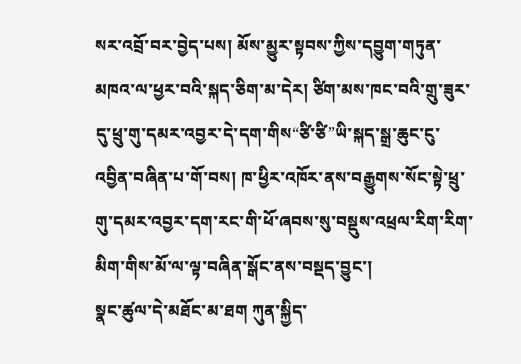སར་འབྲོ་བར་བྱེད་པས། མོས་མྱུར་སྟབས་ཀྱིས་དབྱུག་གཏུན་མཁའ་ལ་ཕྱར་བའི་སྐད་ཅིག་མ་དེར། ཙིག་མས་ཁང་བའི་གྲུ་ཟུར་དུ་ཕྲུ་གུ་དམར་འབྱར་དེ་དག་གིས“ཙི་ཙི”ཡི་སྐད་སྒྲ་ཆུང་ངུ་འབྱིན་བཞིན་པ་གོ་བས། ཁ་ཕྱིར་འཁོར་ནས་བརྒྱུགས་སོང་སྟེ་ཕྲུ་གུ་དམར་འབྱར་དག་རང་གི་ཕོ་ཞབས་སུ་བསྡུས་འཕྲལ་རིག་རིག་མིག་གིས་མོ་ལ་ལྟ་བཞིན་སྒོང་ནས་བསྡད་བྱུང་།
སྣང་ཚུལ་དེ་མཐོང་མ་ཐག ཀུན་སྐྱིད་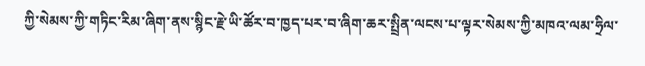ཀྱི་སེམས་ཀྱི་གཏིང་རིམ་ཞིག་ནས་སྙིང་རྗེ་ཡི་ཚོར་བ་ཁྱད་པར་བ་ཞིག་ཆར་སྤྲིན་ལངས་པ་ལྟར་སེམས་ཀྱི་མཁའ་ལམ་ཧྲིལ་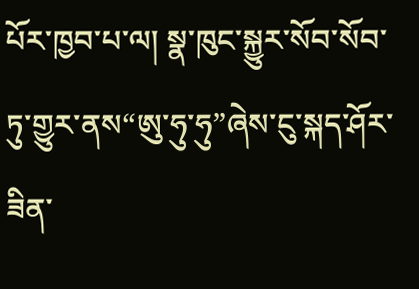པོར་ཁྱབ་པ་ལ། སྣ་ཁུང་སྐྱུར་སོབ་སོབ་ཏུ་གྱུར་ནས“ཨུ་ཧུ་ཧུ”ཞེས་ངུ་སྐད་ཤོར་ཟིན་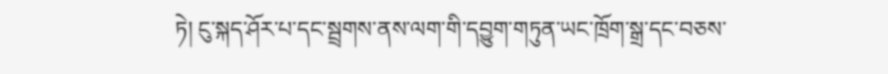ཏེ། ངུ་སྐད་ཤོར་པ་དང་སྦྲགས་ནས་ལག་གི་དབྱུག་གཏུན་ཡང་ཁྲོག་སྒྲ་དང་བཅས་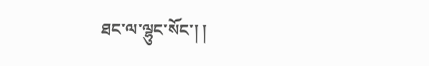ཐང་ལ་ལྷུང་སོང་། །